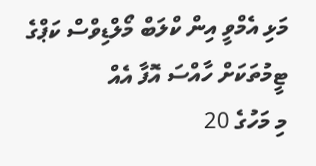މަޅި އެމްވީ އިން ކްލަބް މޯލްޑިވްސް ކަޕްގެ ޓީމުތަކަށް ހާއްސަ އޮފާ އެއް
މި މަހުގެ 20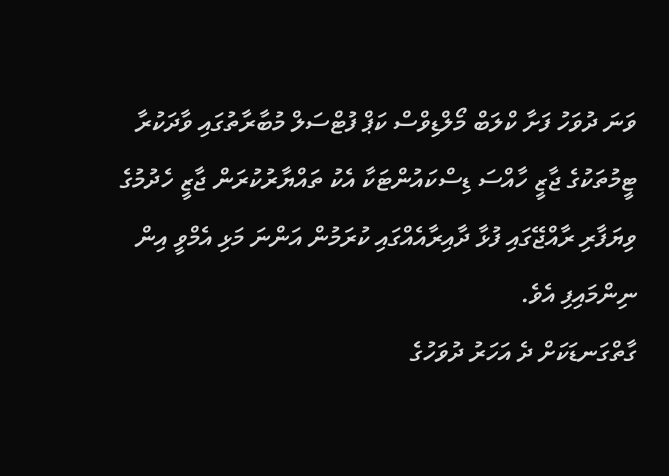ވަނަ ދުވަހު ފަށާ ކްލަބް މޯލްޑިވްސް ކަޕް ފުޓްސަލް މުބާރާތުގައި ވާދަކުރާ ޓީމުތަކުގެ ޖާޒީ ހާއްސަ ޑިސްކައުންޓަކާ އެކު ތައްޔާރުކުރަން ޖާޒީ ހެދުމުގެ ވިޔަފާރި ރާއްޖޭގައި ފުޅާ ދާއިރާއެއްގައި ކުރަމުން އަންނަ މަޅި އެމްވީ އިން ނިންމައިފި އެވެ.
ގާތްގަނޑަކަށް ދެ އަހަރު ދުވަހުގެ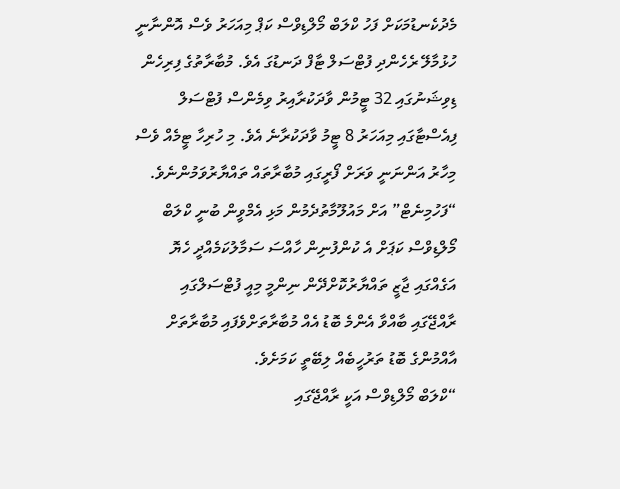މެދުކެނޑުމަކަށް ފަހު ކްލަބް މޯލްޑިވްސް ކަޕް މިއަހަރު ވެސް އޮންނާނީ ހުޅުމާލޭ ރެހެންދި ފުޓްސަލް ޓާފް ދަނޑުގަ އެވެ. މުބާރާތުގެ ފިރިހެން ޑިވިޝަނުގައި 32 ޓީމުން ވާދަކުރާއިރު ވިމެންސް ފުޓްސަލް ފިއެސްޓާގައި މިއަހަރު 8 ޓީމު ވާދަކުރާނެ އެވެ. މި ހުރިހާ ޓީމެއް ވެސް މިހާރު އަންނަނީ ވަރަށް ފޯރީގައި މުބާރާތައް ތައްޔާރުވަމުންނެވެ.
“ފަހުމިނެޓް” އަށް މައުލޫމާތުދެމުން މަޅި އެމްވީން ބުނީ ކްލަބް މޯލްޑިވްސް ކަޕަށް އެ ކުންފުނިން ހާއްސަ ސަމާލުކަމެއްދީ ހެޔޮ އަގެއްގައި ޖާޒީ ތައްޔާރުކޮށްދޭން ނިންމީ މިއީ ފުޓްސަލްގައި ރާއްޖޭގައި ބާއްވާ އެންމެ ބޮޑު އެއް މުބާރާތަށްވެފައި މުބާރާތަށް އާއްމުންގެ ބޮޑު ތަރުހީބެއް ލިބޭތީ ކަމަށެވެ.
“ކްލަބް މޯލްޑިވްސް އަކީ ރާއްޖޭގައި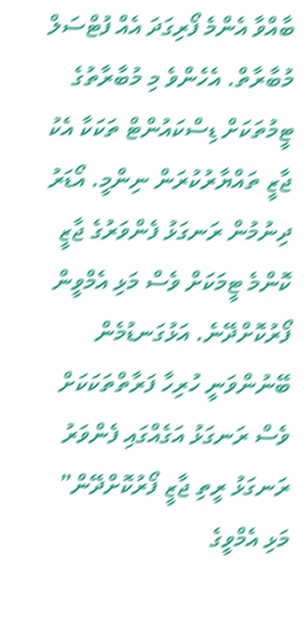ބާއްވާ އެންމެ ފޯރިގަދަ އެއް ފުޓްސަލް މުބާރާތް. އެހެންވެ މި މުބާރާތުގެ ޓީމުތަކަށް ޑިސްކައުންޓް ތަކަކާ އެކު ޖާޒީ ތައްޔާރުކުރަން ނިންމީ. އޯޑަރު ދިނުމުން ރަނގަޅު ފެންވަރުގެ ޖާޒީ ކޮންމެ ޓީމަކަށް ވެސް މަޅި އެމްވީން ފޯރުކޮށްދޭނެ. އަޅުގަނޑުމެން ބޭނުންވަނީ ހުރިހާ ފަރާތްތަކަކަށް ވެސް ރަނގަޅު އަގެއްގައި ފެންވަރު ރަނގަޅު ރީތި ޖާޒީ ފޯރުކޮށްދޭން” މަޅި އެމްވީގެ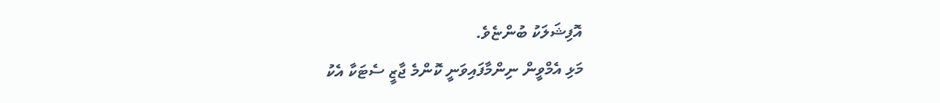އޮފިޝަލަކު ބުންޏެވެ.
މަޅި އެމްވީން ނިންމާފައިވަނީ ކޮންމެ ޖާޒީ ސެޓަކާ އެކު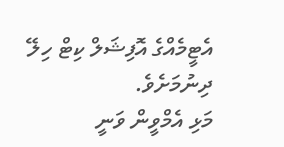އެޓީމެއްގެ އޮފިޝަލް ކިޓް ހިލޭ ދިނުމަށެވެ.
މަޅި އެމްވީން ވަނީ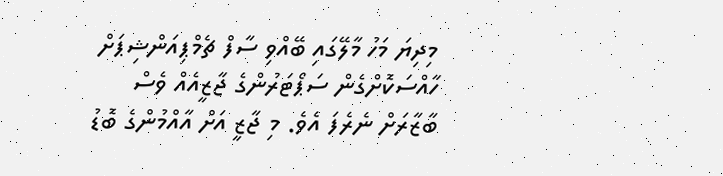މިދިޔަ މަހު މާލޭގައި ބޭއްވި ސާފް ޗެމްޕިއަންޝިޕަށް ހާއްސަކޮށްގެން ސަޕޯޓަރުންގެ ޖާޒީއެއް ވެސް ބާޒާރަށް ނެރެފަ އެވެ. މި ޖާޒީ އަށް އާއްމުންގެ ބޮޑު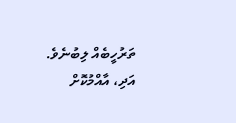ތަރުހީބެއް ލިބުނެވެ. އަދި، އާއްމުކޮށް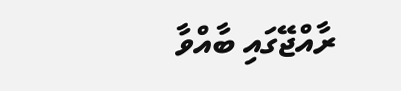ރާއްޖޭގައި ބާއްވާ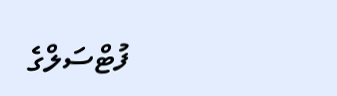ފުޓްސަލްގެ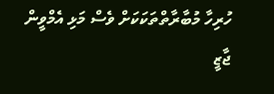ހުރިހާ މުބާރާތްތަކަކަށް ވެސް މަޅި އެމްވީން ޖާޒީ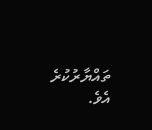ތައްޔާރުކުރެ އެވެ.